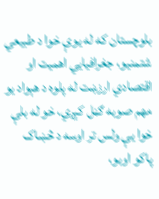بلوچستان که له یوې خوا د طبیعي شتمنیو، جغرافیایي اهمیت او اقتصادي ارزښت له پلوه د هېواد یو مهم صوبه ګڼل کېږي، خو له بلې خوا یې ولس تر اوسه د څښاک پاکو اوبو،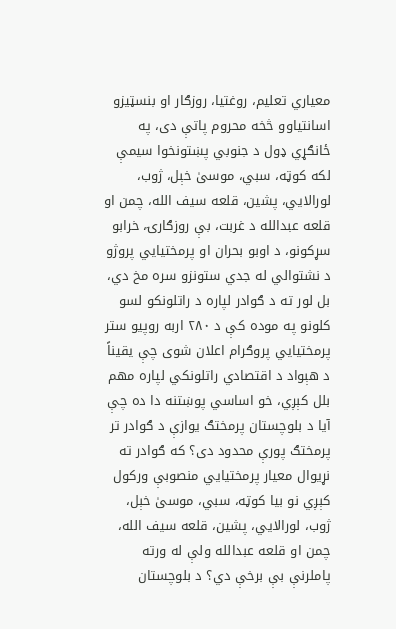معیاري تعلیم، روغتیا، روزګار او بنسټیزو اسانتیاوو څخه محروم پاتې دی، په ځانګړي ډول د جنوبي پښتونخوا سیمې لکه کوټه، سبي، موسیٰ خېل، ژوب، لورالایي، پشین، قلعه سیف الله، چمن او قلعه عبدالله د غربت، بې روزګارۍ، خرابو سړکونو، د اوبو بحران او پرمختیایي پروژو د نشتوالي له جدي ستونزو سره مخ دي، بل لور ته د ګوادر لپاره د راتلونکو لسو کلونو په موده کې د ۲۸۰ اربه روپیو ستر پرمختیایي پروګرام اعلان شوی چې یقیناً د هېواد د اقتصادي راتلونکي لپاره مهم بلل کېږي، خو اساسي پوښتنه دا ده چې آیا د بلوچستان پرمختګ یوازې د ګوادر تر پرمختګ پورې محدود دی؟ که ګوادر ته نړیوال معیار پرمختیایي منصوبې ورکول کېږي نو بیا کوټه، سبي، موسیٰ خېل، ژوب، لورالایي، پشین، قلعه سیف الله، چمن او قلعه عبدالله ولې له ورته پاملرنې بې برخې دي؟ د بلوچستان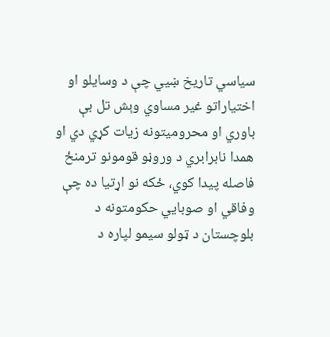سیاسي تاریخ ښيي چې د وسایلو او اختیاراتو غیر مساوي وېش تل بې باوري او محرومیتونه زیات کړي دي او همدا نابرابري د وروڼو قومونو ترمنځ فاصله پیدا کوي، ځکه نو اړتیا ده چې وفاقي او صوبایي حکومتونه د بلوچستان د ټولو سیمو لپاره د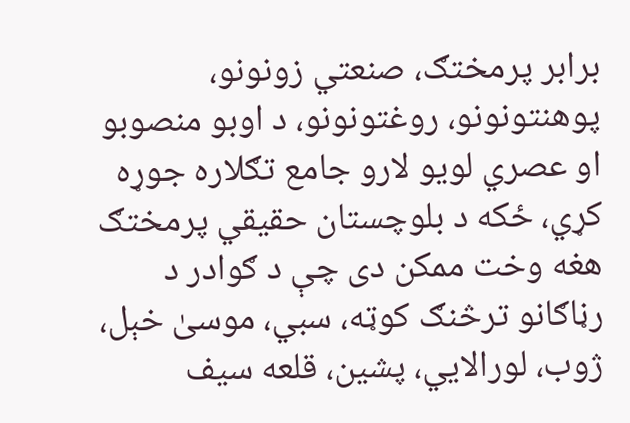برابر پرمختګ، صنعتي زونونو، پوهنتونونو، روغتونونو، د اوبو منصوبو او عصري لویو لارو جامع تګلاره جوړه کړي، ځکه د بلوچستان حقیقي پرمختګ هغه وخت ممکن دی چې د ګوادر د رڼاګانو ترڅنګ کوټه، سبي، موسیٰ خېل، ژوب، لورالایي، پشین، قلعه سیف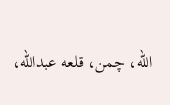الله، چمن، قلعه عبدالله،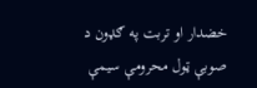خضدار او تربت په ګډون د صوبې ټول محرومې سیمې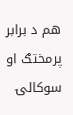هم د برابر پرمختګ او سوکالۍ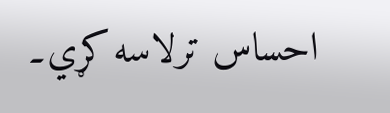احساس ترلاسه کړي۔